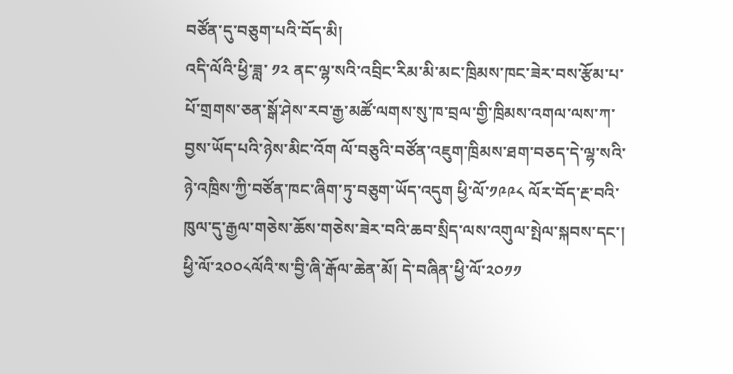བཙོན་དུ་བཅུག་པའི་བོད་མི།
འདི་ལོའི་ཕྱི་ཟླ་ ༡༢ ནང་ལྷ་སའི་འབྲིང་རིམ་མི་མང་ཁྲིམས་ཁང་ཟེར་བས་རྩོམ་པ་པོ་གྲགས་ཅན་སྒོ་ཤེས་རབ་རྒྱ་མཚོ་ལགས་སུ་ཁ་བྲལ་གྱི་ཁྲིམས་འགལ་ལས་ཀ་བྱས་ཡོད་པའི་ཉེས་མིང་འོག ལོ་བཅུའི་བཙོན་འཇུག་ཁྲིམས་ཐག་བཅད་དེ་ལྷ་སའི་ཉེ་འཁྲིས་ཀྱི་བཙོན་ཁང་ཞིག་ཏུ་བཅུག་ཡོད་འདུག ཕྱི་ལོ་༡༩༩༨ ལོར་བོད་རྔ་བའི་ཁུལ་དུ་རྒྱལ་གཅེས་ཆོས་གཅེས་ཟེར་བའི་ཆབ་སྲིད་ལས་འགུལ་སྤེལ་སྐབས་དང་། ཕྱི་ལོ་༢༠༠༨ལོའི་ས་བྱི་ཞི་རྒོལ་ཆེན་མོ། དེ་བཞིན་ཕྱི་ལོ་༢༠༡༡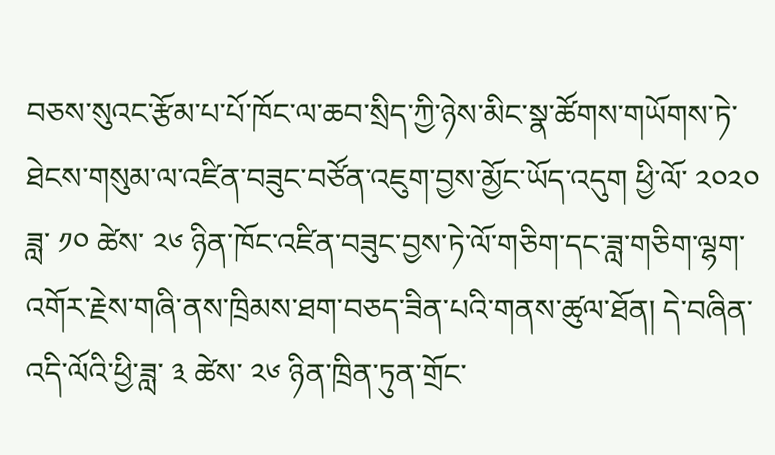བཅས་སུའང་རྩོམ་པ་པོ་ཁོང་ལ་ཆབ་སྲིད་ཀྱི་ཉེས་མིང་སྣ་ཚོགས་གཡོགས་ཏེ་ཐེངས་གསུམ་ལ་འཛིན་བཟུང་བཙོན་འཇུག་བྱས་མྱོང་ཡོད་འདུག ཕྱི་ལོ་ ༢༠༢༠ ཟླ་ ༡༠ ཚེས་ ༢༦ ཉིན་ཁོང་འཛིན་བཟུང་བྱས་ཏེ་ལོ་གཅིག་དང་ཟླ་གཅིག་ལྷག་འགོར་རྗེས་གཞི་ནས་ཁྲིམས་ཐག་བཅད་ཟིན་པའི་གནས་ཚུལ་ཐོན། དེ་བཞིན་འདི་ལོའི་ཕྱི་ཟླ་ ༣ ཚེས་ ༢༦ ཉིན་ཁྲིན་ཏུན་གྲོང་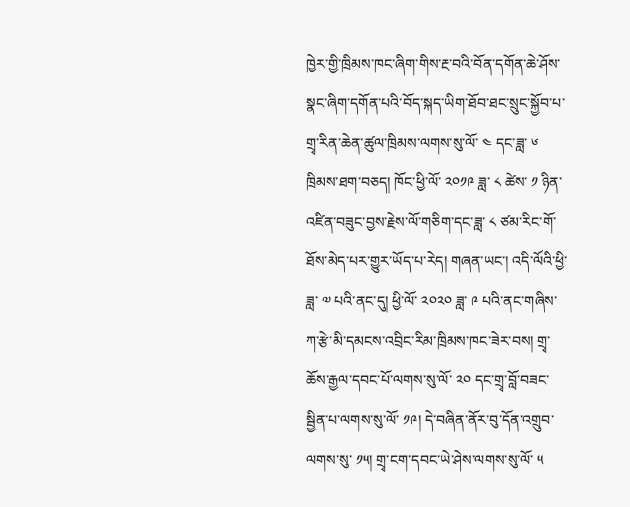ཁྱེར་གྱི་ཁྲིམས་ཁང་ཞིག་གིས་རྔ་བའི་བོན་དགོན་ཆེ་ཤོས་སྣང་ཞིག་དགོན་པའི་བོད་སྐད་ཡིག་ཐོབ་ཐང་སྲུང་སྐྱོབ་པ་གྲྭ་རིན་ཆེན་ཚུལ་ཁྲིམས་ལགས་སུ་ལོ་ ༤ དང་ཟླ་ ༦ ཁྲིམས་ཐག་བཅད། ཁོང་ཕྱི་ལོ་ ༢༠༡༩ ཟླ་ ༨ ཚེས་ ༡ ཉིན་འཛིན་བཟུང་བྱས་རྗེས་ལོ་གཅིག་དང་ཟླ་ ༨ ཙམ་རིང་གོ་ཐོས་མེད་པར་གྱུར་ཡོད་པ་རེད། གཞན་ཡང་། འདི་ལོའི་ཕྱི་ཟླ་ ༧ པའི་ནང་དུ། ཕྱི་ལོ་ ༢༠༢༠ ཟླ་ ༩ པའི་ནང་གཞིས་ཀ་རྩེ་མི་དམངས་འབྲིང་རིམ་ཁྲིམས་ཁང་ཟེར་བས། གྲྭ་ཆོས་རྒྱལ་དབང་པོ་ལགས་སུ་ལོ་ ༢༠ དང་གྲྭ་བློ་བཟང་སྦྱིན་པ་ལགས་སུ་ལོ་ ༡༩། དེ་བཞིན་ནོར་བུ་དོན་འགྲུབ་ལགས་སུ་ ༡༥། གྲྭ་ངག་དབང་ཡེ་ཤེས་ལགས་སུ་ལོ་ ༥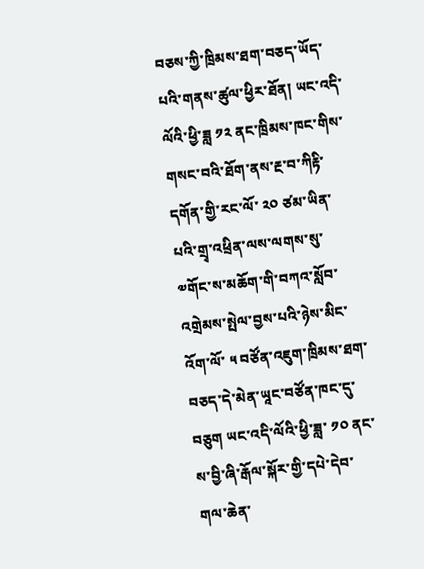བཅས་ཀྱི་ཁྲིམས་ཐག་བཅད་ཡོད་པའི་གནས་ཚུལ་ཕྱིར་ཐོན། ཡང་འདི་ལོའི་ཕྱི་ཟླ ༡༢ ནང་ཁྲིམས་ཁང་གིས་གསང་བའི་ཐོག་ནས་རྔ་བ་ཀིརྟི་དགོན་གྱི་རང་ལོ་ ༢༠ ཙམ་ཡིན་པའི་གྲྭ་འཕྲིན་ལས་ལགས་སུ་༧གོང་ས་མཆོག་གི་བཀའ་སློབ་འགྲེམས་སྤེལ་བྱས་པའི་ཉེས་མིང་འོག་ལོ་ ༥ བཙོན་འཇུག་ཁྲིམས་ཐག་བཅད་དེ་མེན་ཡཱང་བཙོན་ཁང་དུ་བཅུག ཡང་འདི་ལོའི་ཕྱི་ཟླ་ ༡༠ ནང་ས་བྱི་ཞི་རྒོལ་སྐོར་གྱི་དཔེ་དེབ་གལ་ཆེན་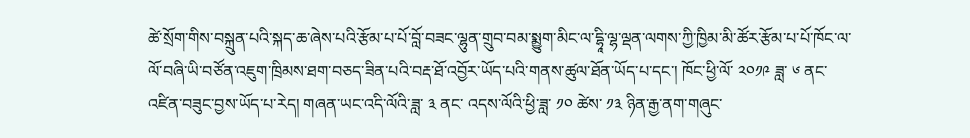ཚེ་སྲོག་གིས་བསྐྲུན་པའི་སྐད་ཆ་ཞེས་པའི་རྩོམ་པ་པོ་བློ་བཟང་ལྷུན་གྲུབ་བམ་སྨྱུག་མིང་ལ་དྷཱི་ལྷ་ལྡན་ལགས་ཀྱི་ཁྱིམ་མི་ཚོར་རྩོམ་པ་པོ་ཁོང་ལ་ལོ་བཞི་ཡི་བཙོན་འཇུག་ཁྲིམས་ཐག་བཅད་ཟིན་པའི་བརྡ་ཐོ་འབྱོར་ཡོད་པའི་གནས་ཚུལ་ཐོན་ཡོད་པ་དང་། ཁོང་ཕྱི་ལོ་ ༢༠༡༩ ཟླ་ ༦ ནང་འཛིན་བཟུང་བྱས་ཡོད་པ་རེད། གཞན་ཡང་འདི་ལོའི་ཟླ་ ༣ ནང་ འདས་ལོའི་ཕྱི་ཟླ་ ༡༠ ཚེས་ ༡༣ ཉིན་རྒྱ་ནག་གཞུང་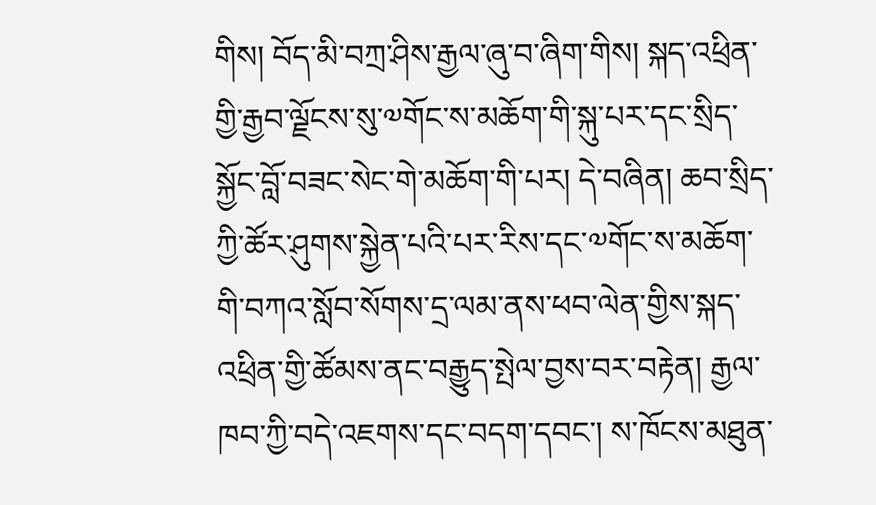གིས། བོད་མི་བཀྲ་ཤིས་རྒྱལ་ཞུ་བ་ཞིག་གིས། སྐད་འཕྲིན་གྱི་རྒྱབ་ལྗོངས་སུ་༧གོང་ས་མཆོག་གི་སྐུ་པར་དང་སྲིད་སྐྱོང་བློ་བཟང་སེང་གེ་མཆོག་གི་པར། དེ་བཞིན། ཆབ་སྲིད་ཀྱི་ཚོར་ཤུགས་སྐྱེན་པའི་པར་རིས་དང་༧གོང་ས་མཆོག་གི་བཀའ་སློབ་སོགས་དྲ་ལམ་ནས་ཕབ་ལེན་གྱིས་སྐད་འཕྲིན་གྱི་ཚོམས་ནང་བརྒྱུད་སྤེལ་བྱས་བར་བརྟེན། རྒྱལ་ཁབ་ཀྱི་བདེ་འཇགས་དང་བདག་དབང་། ས་ཁོངས་མཐུན་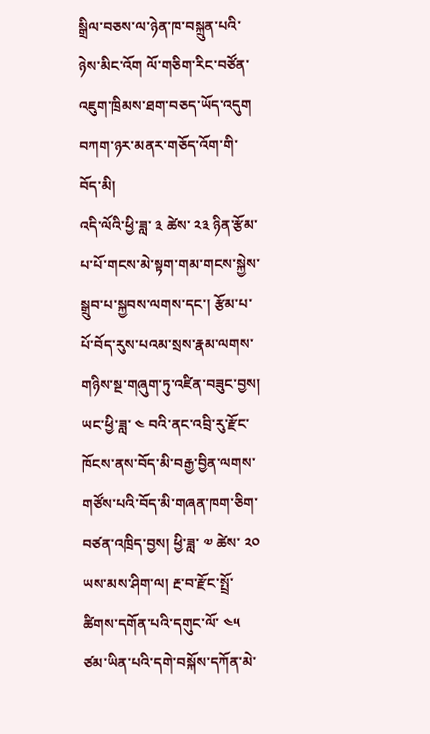སྒྲིལ་བཅས་ལ་ཉེན་ཁ་བསྐྲུན་པའི་ཉེས་མིང་འོག ལོ་གཅིག་རིང་བཙོན་འཇུག་ཁྲིམས་ཐག་བཅད་ཡོད་འདུག
བཀག་ཉར་མནར་གཅོད་འོག་གི་བོད་མི།
འདི་ལོའི་ཕྱི་ཟླ་ ༣ ཚེས་ ༢༣ ཉིན་རྩོམ་པ་པོ་གངས་མེ་སྟག་གམ་གངས་སྐྱེས་སྒྲུབ་པ་སྐྱབས་ལགས་དང་། རྩོམ་པ་པོ་བོད་རུས་པའམ་སྲས་རྣམ་ལགས་གཉིས་སྔ་གཞུག་ཏུ་འཛིན་བཟུང་བྱས། ཡང་ཕྱི་ཟླ་ ༤ བའི་ནང་འབྲི་རུ་རྫོང་ཁོངས་ནས་བོད་མི་བརྒྱ་བྱིན་ལགས་གཙོས་པའི་བོད་མི་གཞན་ཁག་ཅིག་བཙན་འཁྲིད་བྱས། ཕྱི་ཟླ་ ༧ ཚེས་ ༢༠ ཡས་མས་ཤིག་ལ། རྔ་བ་རྫོང་སྤྲོ་ཚིགས་དགོན་པའི་དགུང་ལོ་ ༤༥ ཙམ་ཡིན་པའི་དགེ་བསྐོས་དཀོན་མེ་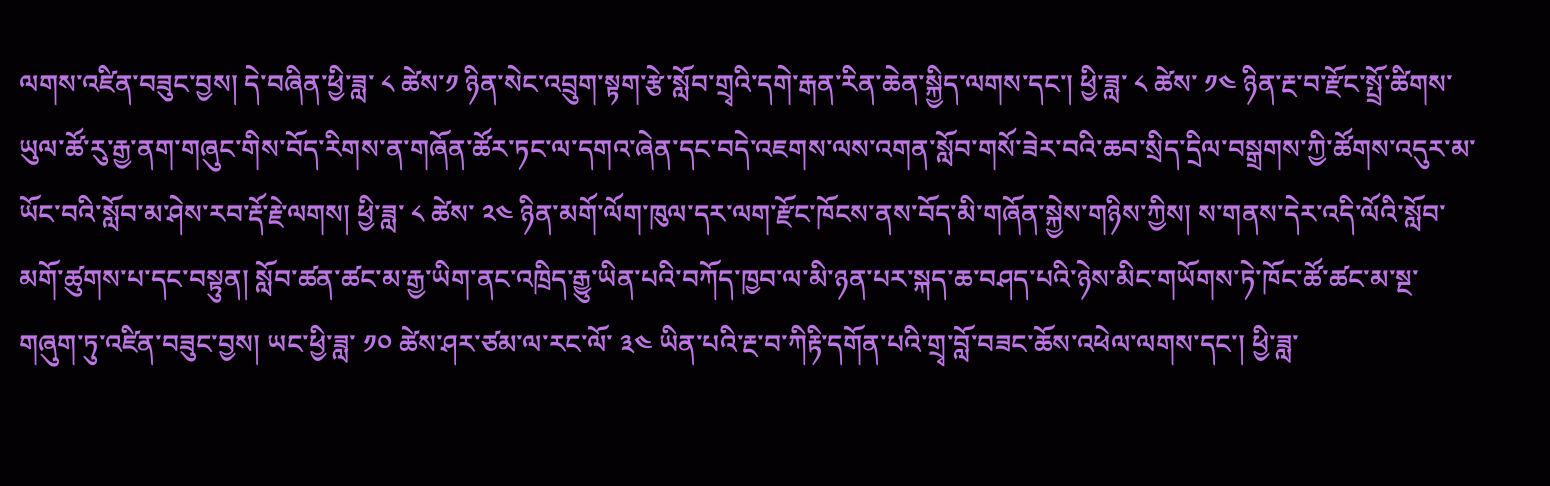ལགས་འཛིན་བཟུང་བྱས། དེ་བཞིན་ཕྱི་ཟླ་ ༨ ཚེས་༡ ཉིན་སེང་འབྲུག་སྟག་རྩེ་སློབ་གྲྭའི་དགེ་རྒན་རིན་ཆེན་སྐྱིད་ལགས་དང་། ཕྱི་ཟླ་ ༨ ཚེས་ ༡༤ ཉིན་རྔ་བ་རྫོང་སྤྲོ་ཚིགས་ཡུལ་ཚོ་རུ་རྒྱ་ནག་གཞུང་གིས་བོད་རིགས་ན་གཞོན་ཚོར་ཏང་ལ་དགའ་ཞེན་དང་བདེ་འཇགས་ལས་འགན་སློབ་གསོ་ཟེར་བའི་ཆབ་སྲིད་དྲིལ་བསྒྲགས་ཀྱི་ཚོགས་འདུར་མ་ཡོང་བའི་སློབ་མ་ཤེས་རབ་རྡོ་རྗེ་ལགས། ཕྱི་ཟླ་ ༨ ཚེས་ ༢༤ ཉིན་མགོ་ལོག་ཁུལ་དར་ལག་རྫོང་ཁོངས་ནས་བོད་མི་གཞོན་སྐྱེས་གཉིས་ཀྱིས། ས་གནས་དེར་འདི་ལོའི་སློབ་མགོ་ཚུགས་པ་དང་བསྟུན། སློབ་ཚན་ཚང་མ་རྒྱ་ཡིག་ནང་འཁྲིད་རྒྱུ་ཡིན་པའི་བཀོད་ཁྱབ་ལ་མི་ཉན་པར་སྐད་ཆ་བཤད་པའི་ཉེས་མིང་གཡོགས་ཏེ་ཁོང་ཚོ་ཚང་མ་སྔ་གཞུག་ཏུ་འཛིན་བཟུང་བྱས། ཡང་ཕྱི་ཟླ་ ༡༠ ཚེས་ཤར་ཙམ་ལ་རང་ལོ་ ༣༤ ཡིན་པའི་རྔ་བ་ཀིརྟི་དགོན་པའི་གྲྭ་བློ་བཟང་ཆོས་འཕེལ་ལགས་དང་། ཕྱི་ཟླ་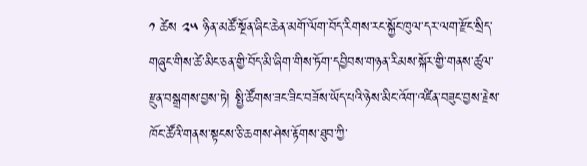༡ ཚེས ༢༥ ཉིན་མཚོ་སྔོན་ཞིང་ཆེན་མགོ་ལོག་བོད་རིགས་རང་སྐྱོང་ཁུལ་དར་ལག་རྫོང་སྲིད་གཞུང་གིས་ཚེ་མིང་ཅན་གྱི་བོད་མི་ཞིག་གིས་ཏོག་དབྱིབས་གཉན་རིམས་སྐོར་གྱི་གནས་ཚུལ་རྫུན་བསྒྲགས་བྱས་ཏེ། སྤྱི་ཚོགས་ཟང་ཟིང་བཟོས་ཡོད་པའི་ཉེས་མིང་འོག་འཛིན་བཟུང་བྱས་རྗེས་ཁོང་ཚོའི་གནས་སྟངས་ཅི་ཆགས་ཤེས་རྟོགས་ཐུབ་ཀྱི་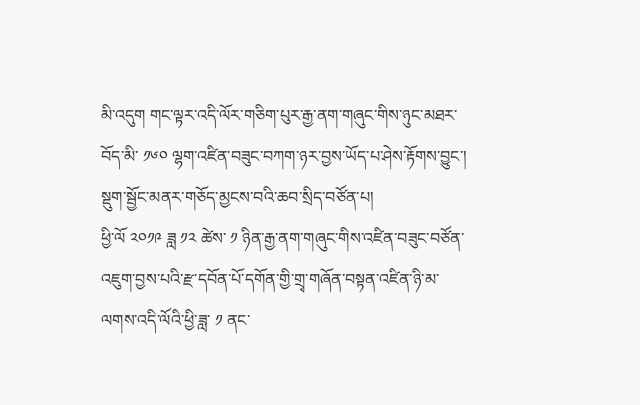མི་འདུག གང་ལྟར་འདི་ལོར་གཅིག་པུར་རྒྱ་ནག་གཞུང་གིས་ཉུང་མཐར་བོད་མི་ ༡༦༠ ལྷག་འཛིན་བཟུང་བཀག་ཉར་བྱས་ཡོད་པ་ཤེས་རྟོགས་བྱུང་།
སྡུག་སྦྱོང་མནར་གཅོད་མྱངས་བའི་ཆབ་སྲིད་བཙོན་པ།
ཕྱི་ལོ ༢༠༡༩ ཟླ ༡༢ ཚེས་ ༡ ཉིན་རྒྱ་ནག་གཞུང་གིས་འཛིན་བཟུང་བཙོན་འཇུག་བྱས་པའི་རྫ་དབོན་པོ་དགོན་གྱི་གྲྭ་གཞོན་བསྟན་འཛིན་ཉི་མ་ལགས་འདི་ལོའི་ཕྱི་ཟླ་ ༡ ནང་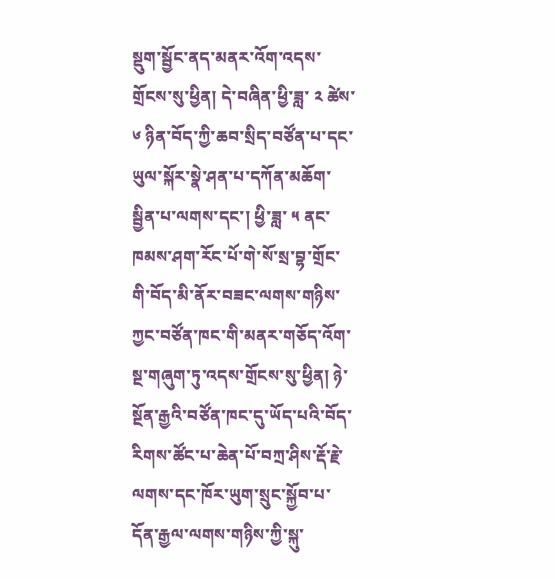སྡུག་སྦྱོང་ནད་མནར་འོག་འདས་གྲོངས་སུ་ཕྱིན། དེ་བཞིན་ཕྱི་ཟླ་ ༢ ཚེས་ ༦ ཉིན་བོད་ཀྱི་ཆབ་སྲིད་བཙོན་པ་དང་ཡུལ་སྐོར་སྣེ་ཤན་པ་དཀོན་མཆོག་སྦྱིན་པ་ལགས་དང་། ཕྱི་ཟླ་ ༥ ནང་ཁམས་ཤག་རོང་པོ་གེ་སོ་སྲ་བྷ་གྲོང་གི་བོད་མི་ནོར་བཟང་ལགས་གཉིས་ཀྱང་བཙོན་ཁང་གི་མནར་གཅོད་འོག་སྔ་གཞུག་ཏུ་འདས་གྲོངས་སུ་ཕྱིན། ཉེ་སྔོན་རྒྱའི་བཙོན་ཁང་དུ་ཡོད་པའི་བོད་རིགས་ཚོང་པ་ཆེན་པོ་བཀྲ་ཤིས་རྡོ་རྗེ་ལགས་དང་ཁོར་ཡུག་སྲུང་སྐྱོབ་པ་དོན་རྒྱལ་ལགས་གཉིས་ཀྱི་སྐུ་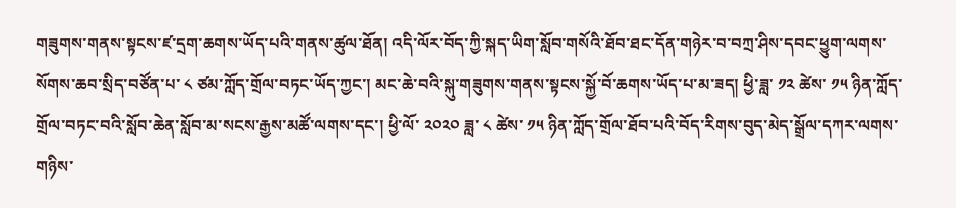གཟུགས་གནས་སྟངས་ཛ་དྲག་ཆགས་ཡོད་པའི་གནས་ཚུལ་ཐོན། འདི་ལོར་བོད་ཀྱི་སྐད་ཡིག་སློབ་གསོའི་ཐོབ་ཐང་དོན་གཉེར་བ་བཀྲ་ཤིས་དབང་ཕྱུག་ལགས་སོགས་ཆབ་སྲིད་བཙོན་པ་ ༨ ཙམ་ཀློད་གྲོལ་བཏང་ཡོད་ཀྱང་། མང་ཆེ་བའི་སྐུ་གཟུགས་གནས་སྟངས་སྐྱོ་བོ་ཆགས་ཡོད་པ་མ་ཟད། ཕྱི་ཟླ་ ༡༢ ཚེས་ ༡༥ ཉིན་ཀློད་གྲོལ་བཏང་བའི་སློབ་ཆེན་སློབ་མ་སངས་རྒྱས་མཚོ་ལགས་དང་། ཕྱི་ལོ་ ༢༠༢༠ ཟླ་ ༨ ཚེས་ ༡༥ ཉིན་ཀློད་གྲོལ་ཐོབ་པའི་བོད་རིགས་བུད་མེད་སྒྲོལ་དཀར་ལགས་གཉིས་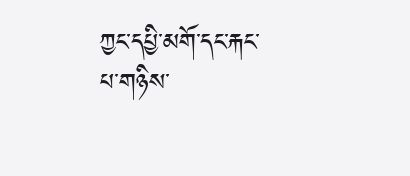ཀྱང་དཔྱི་མགོ་དང་རྐང་པ་གཉིས་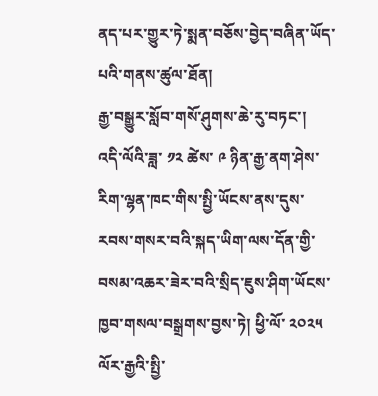ནད་པར་གྱུར་ཏེ་སྨན་བཅོས་བྱེད་བཞིན་ཡོད་པའི་གནས་ཚུལ་ཐོན།
རྒྱ་བསྒྱུར་སློབ་གསོ་ཤུགས་ཆེ་རུ་བཏང་།
འདི་ལོའི་ཟླ་ ༡༢ ཚེས་ ༩ ཉིན་རྒྱ་ནག་ཤེས་རིག་ལྷན་ཁང་གིས་སྤྱི་ཡོངས་ནས་དུས་རབས་གསར་བའི་སྐད་ཡིག་ལས་དོན་གྱི་བསམ་འཆར་ཟེར་བའི་སྲིད་ཇུས་ཤིག་ཡོངས་ཁྱབ་གསལ་བསྒྲགས་བྱས་ཏེ། ཕྱི་ལོ་ ༢༠༢༥ ལོར་རྒྱའི་སྤྱི་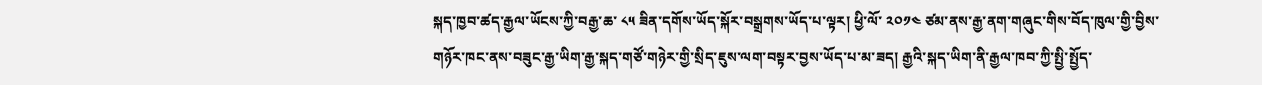སྐད་ཁྱབ་ཚད་རྒྱལ་ཡོངས་ཀྱི་བརྒྱ་ཆ་ ༨༥ ཟིན་དགོས་ཡོད་སྐོར་བསྒྲགས་ཡོད་པ་ལྟར། ཕྱི་ལོ་ ༢༠༡༤ ཙམ་ནས་རྒྱ་ནག་གཞུང་གིས་བོད་ཁུལ་གྱི་བྱིས་གཉོར་ཁང་ནས་བཟུང་རྒྱ་ཡིག་རྒྱ་སྐད་གཙོ་གཉེར་གྱི་སྲིད་ཇུས་ལག་བསྟར་བྱས་ཡོད་པ་མ་ཟད། རྒྱའི་སྐད་ཡིག་ནི་རྒྱལ་ཁབ་ཀྱི་སྤྱི་སྤྱོད་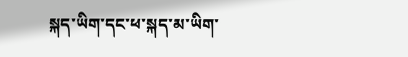སྐད་ཡིག་དང་ཕ་སྐད་མ་ཡིག་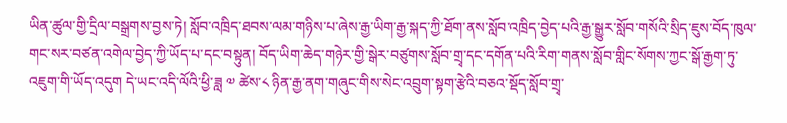ཡིན་ཚུལ་གྱི་དྲིལ་བསྒྲགས་བྱས་ཏེ། སློབ་འཁྲིད་ཐབས་ལམ་གཉིས་པ་ཞེས་རྒྱ་ཡིག་རྒྱ་སྐད་ཀྱི་ཐོག་ནས་སློབ་འཁྲིད་བྱེད་པའི་རྒྱ་སྒྱུར་སློབ་གསོའི་སྲིད་ཇུས་བོད་ཁུལ་གང་སར་བཙན་འགེལ་བྱེད་ཀྱི་ཡོད་པ་དང་བསྟུན། བོད་ཡིག་ཆེད་གཉེར་གྱི་སྒེར་བཙུགས་སློབ་གྲྭ་དང་དགོན་པའི་རིག་གནས་སློབ་གླིང་སོགས་ཀྱང་སྒོ་རྒྱག་ཏུ་འཇུག་གི་ཡོད་འདུག དེ་ཡང་འདི་ལོའི་ཕྱི་ཟླ ༧ ཚེས་༨ ཉིན་རྒྱ་ནག་གཞུང་གིས་སེང་འབྲུག་སྟག་རྩེའི་བཅའ་སྡོད་སློབ་གྲྭ་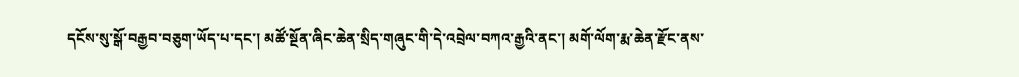དངོས་སུ་སྒོ་བརྒྱབ་བཅུག་ཡོད་པ་དང་། མཚོ་སྔོན་ཞིང་ཆེན་སྲིད་གཞུང་གི་དེ་འབྲེལ་བཀའ་རྒྱའི་ནང་། མགོ་ལོག་རྨ་ཆེན་རྫོང་ནས་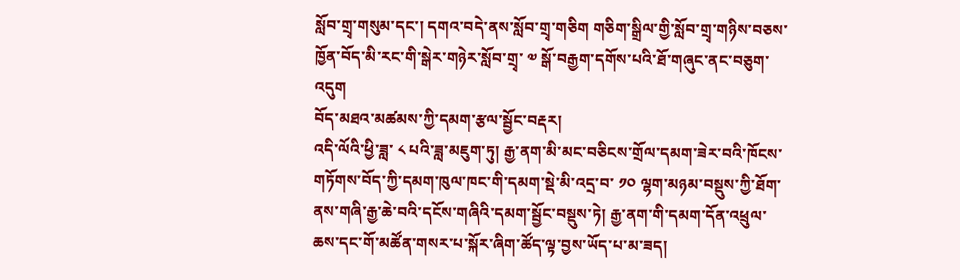སློབ་གྲྭ་གསུམ་དང་། དགའ་བདེ་ནས་སློབ་གྲྭ་གཅིག གཅིག་སྒྲིལ་གྱི་སློབ་གྲྭ་གཉིས་བཅས་ཁྱོན་བོད་མི་རང་གི་སྒེར་གཉེར་སློབ་གྲྭ་ ༧ སྒོ་བརྒྱག་དགོས་པའི་ཐོ་གཞུང་ནང་བཅུག་འདུག
བོད་མཐའ་མཚམས་ཀྱི་དམག་རྩལ་སྦྱོང་བརྡར།
འདི་ལོའི་ཕྱི་ཟླ་ ༨ པའི་ཟླ་མཇུག་ཏུ། རྒྱ་ནག་མི་མང་བཅིངས་གྲོལ་དམག་ཟེར་བའི་ཁོངས་གཏོགས་བོད་ཀྱི་དམག་ཁུལ་ཁང་གི་དམག་སྡེ་མི་འདྲ་བ་ ༡༠ ལྷག་མཉམ་བསྡུས་ཀྱི་ཐོག་ནས་གཞི་རྒྱ་ཆེ་བའི་དངོས་གཞིའི་དམག་སྦྱོང་བསྡུས་ཏེ། རྒྱ་ནག་གི་དམག་དོན་འཕྲུལ་ཆས་དང་གོ་མཚོན་གསར་པ་སྐོར་ཞིག་ཚོད་ལྟ་བྱས་ཡོད་པ་མ་ཟད།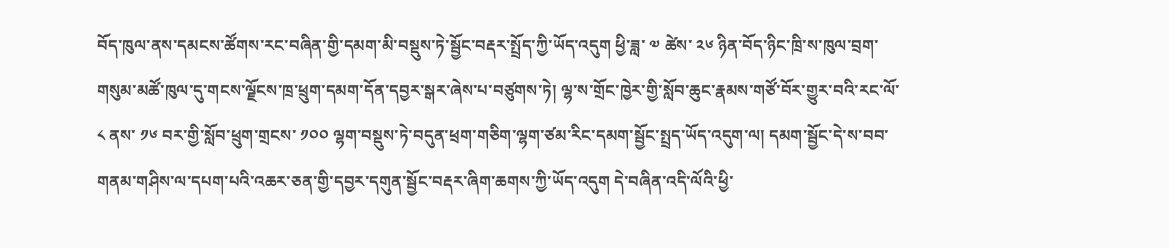བོད་ཁུལ་ནས་དམངས་ཚོགས་རང་བཞིན་གྱི་དམག་མི་བསྡུས་ཏེ་སྦྱོང་བརྡར་སྤྲོད་ཀྱི་ཡོད་འདུག ཕྱི་ཟླ་ ༧ ཚེས་ ༢༦ ཉིན་བོད་ཉིང་ཁྲི་ས་ཁུལ་བྲག་གསུམ་མཚོ་ཁུལ་དུ་གངས་ལྗོངས་ཁྲ་ཕྲུག་དམག་དོན་དབྱར་སྒར་ཞེས་པ་བཙུགས་ཏེ། ལྷ་ས་གྲོང་ཁྱེར་གྱི་སློབ་ཆུང་རྣམས་གཙོ་བོར་གྱུར་བའི་རང་ལོ་ ༨ ནས་ ༡༦ བར་གྱི་སློབ་ཕྲུག་གྲངས་ ༡༠༠ ལྷག་བསྡུས་ཏེ་བདུན་ཕྲག་གཅིག་ལྷག་ཙམ་རིང་དམག་སྦྱོང་སྤྲད་ཡོད་འདུག་ལ། དམག་སྦྱོང་དེ་ས་བབ་གནམ་གཤིས་ལ་དཔག་པའི་འཆར་ཅན་གྱི་དབྱར་དགུན་སྦྱོང་བརྡར་ཞིག་ཆགས་ཀྱི་ཡོད་འདུག དེ་བཞིན་འདི་ལོའི་ཕྱི་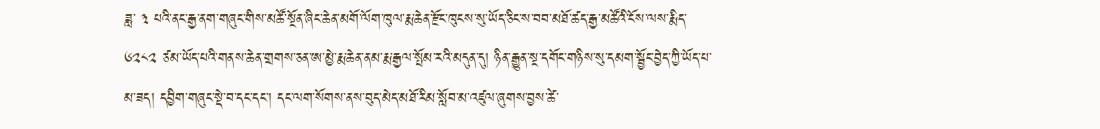ཟླ་ ༣ པའི་ནང་རྒྱ་ནག་གཞུང་གིས་མཚོ་སྔོན་ཞིང་ཆེན་མགོ་ལོག་ཁུལ་རྨ་ཆེན་རྫོང་ཁུངས་སུ་ཡོད་ཅིང་ས་བབ་མཐོ་ཚད་རྒྱ་མཚོའི་ངོས་ལས་རྨིད་ ༦༢༨༢ ཙམ་ཡོད་པའི་གནས་ཆེན་གྲགས་ཅན་ཨ་མྱེ་རྨ་ཆེན་ནམ་རྨ་རྒྱལ་སྤོམ་རའི་མདུན་དུ། ཉིན་རྒྱུན་སྔ་དགོང་གཉིས་སུ་དམག་སྦྱོང་བྱེད་ཀྱི་ཡོད་པ་མ་ཟད། དབྱིག་གཞུང་སྡེ་བ་དང་དང་། དང་ལག་སོགས་ནས་བུད་མེད་མཐོ་རིམ་སློབ་མ་འཛུལ་ཞུགས་བྱས་ཚེ་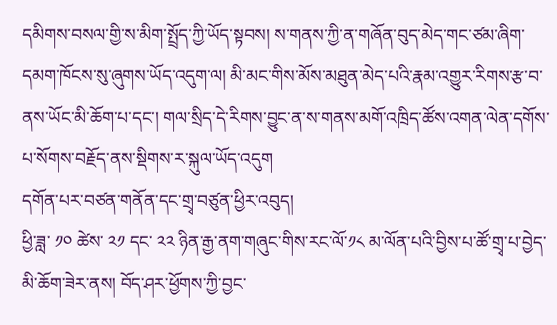དམིགས་བསལ་གྱི་ས་མིག་སྤྲོད་ཀྱི་ཡོད་སྟབས། ས་གནས་ཀྱི་ན་གཞོན་བུད་མེད་གང་ཙམ་ཞིག་དམག་ཁོངས་སུ་ཞུགས་ཡོད་འདུག་ལ། མི་མང་གིས་མོས་མཐུན་མེད་པའི་རྣམ་འགྱུར་རིགས་རྩ་བ་ནས་ཡོང་མི་ཆོག་པ་དང་། གལ་སྲིད་དེ་རིགས་བྱུང་ན་ས་གནས་མགོ་འཁྲིད་ཚོས་འགན་ལེན་དགོས་པ་སོགས་བརྗོད་ནས་སྡིགས་ར་སྐུལ་ཡོད་འདུག
དགོན་པར་བཙན་གནོན་དང་གྲྭ་བཙུན་ཕྱིར་འབུད།
ཕྱི་ཟླ་ ༡༠ ཚེས་ ༢༡ དང་ ༢༢ ཉིན་རྒྱ་ནག་གཞུང་གིས་རང་ལོ་༡༨ མ་ལོན་པའི་བྱིས་པ་ཚོ་གྲྭ་པ་བྱེད་མི་ཆོག་ཟེར་ནས། བོད་ཤར་ཕྱོགས་ཀྱི་བྱང་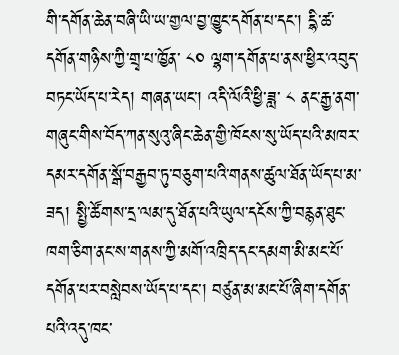གི་དགོན་ཆེན་བཞི་ཡི་ཡ་གྱལ་བྱ་ཁྱུང་དགོན་པ་དང་། དྷི་ཚ་དགོན་གཉིས་ཀྱི་གྲྭ་པ་ཁྱོན་ ༨༠ ལྷག་དགོན་པ་ནས་ཕྱིར་འབུད་བཏང་ཡོད་པ་རེད། གཞན་ཡང་། འདི་ལོའི་ཕྱི་ཟླ་ ༨ ནང་རྒྱ་ནག་གཞུང་གིས་བོད་ཀན་སུའུ་ཞིང་ཆེན་གྱི་ཁོངས་སུ་ཡོད་པའི་མཁར་དམར་དགོན་སྒོ་བརྒྱབ་ཏུ་བཅུག་པའི་གནས་ཚུལ་ཐོན་ཡོད་པ་མ་ཟད། སྤྱི་ཚོགས་དྲ་ལམ་དུ་ཐོན་པའི་ཡུལ་དངོས་ཀྱི་བརྙན་ཐུང་ཁག་ཅིག་ནང་ས་གནས་ཀྱི་མགོ་འཁྲིད་དང་དམག་མི་མང་པོ་དགོན་པར་བསླེབས་ཡོད་པ་དང་། བཙུན་མ་མང་པོ་ཞིག་དགོན་པའི་འདུ་ཁང་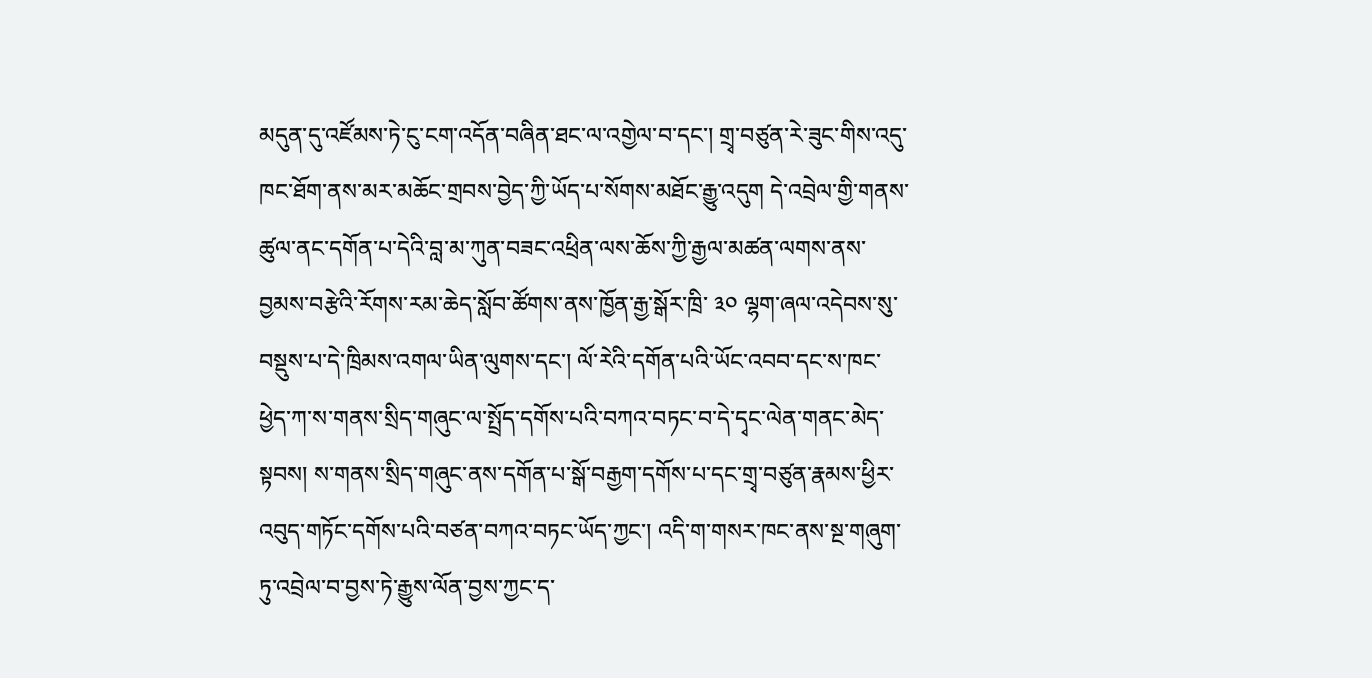མདུན་དུ་འཛོམས་ཏེ་ངུ་ངག་འདོན་བཞིན་ཐང་ལ་འགྱེལ་བ་དང་། གྲྭ་བཙུན་རེ་ཟུང་གིས་འདུ་ཁང་ཐོག་ནས་མར་མཆོང་གྲབས་བྱེད་ཀྱི་ཡོད་པ་སོགས་མཐོང་རྒྱུ་འདུག དེ་འབྲེལ་གྱི་གནས་ཚུལ་ནང་དགོན་པ་དེའི་བླ་མ་ཀུན་བཟང་འཕྲིན་ལས་ཆོས་ཀྱི་རྒྱལ་མཚན་ལགས་ནས་བྱམས་བརྩེའི་རོགས་རམ་ཆེད་སློབ་ཚོགས་ནས་ཁྱོན་རྒྱ་སྒོར་ཁྲི་ ༣༠ ལྷག་ཞལ་འདེབས་སུ་བསྡུས་པ་དེ་ཁྲིམས་འགལ་ཡིན་ལུགས་དང་། ལོ་རེའི་དགོན་པའི་ཡོང་འབབ་དང་ས་ཁང་ཕྱེད་ཀ་ས་གནས་སྲིད་གཞུང་ལ་སྤྲོད་དགོས་པའི་བཀའ་བཏང་བ་དེ་དྭང་ལེན་གནང་མེད་སྟབས། ས་གནས་སྲིད་གཞུང་ནས་དགོན་པ་སྒོ་བརྒྱག་དགོས་པ་དང་གྲྭ་བཙུན་རྣམས་ཕྱིར་འབུད་གཏོང་དགོས་པའི་བཙན་བཀའ་བཏང་ཡོད་ཀྱང་། འདི་ག་གསར་ཁང་ནས་སྔ་གཞུག་ཏུ་འབྲེལ་བ་བྱས་ཏེ་རྒྱུས་ལོན་བྱས་ཀྱང་ད་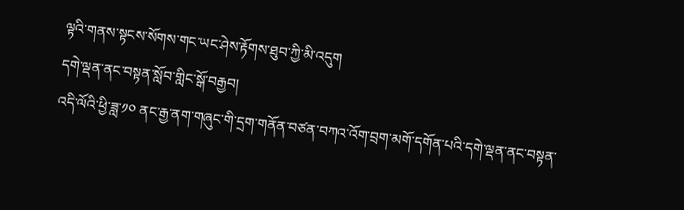ལྟའི་གནས་སྟངས་སོགས་གང་ཡང་ཤེས་རྟོགས་ཐུབ་ཀྱི་མི་འདུག
དགེ་ལྡན་ནང་བསྟན་སློབ་གླིང་སྒོ་བརྒྱབ།
འདི་ལོའི་ཕྱི་ཟླ་༡༠ ནང་རྒྱ་ནག་གཞུང་གི་དྲག་གནོན་བཙན་བཀའ་འོག་བྲག་མགོ་དགོན་པའི་དགེ་ལྡན་ནང་བསྟན་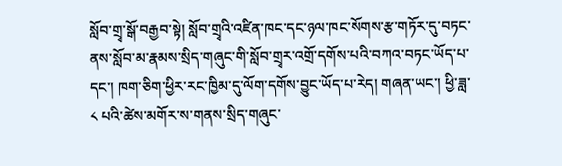སློབ་གྲྭ་སྒོ་བརྒྱབ་སྟེ། སློབ་གྲྭའི་འཛིན་ཁང་དང་ཉལ་ཁང་སོགས་རྩ་གཏོར་དུ་བཏང་ནས་སློབ་མ་རྣམས་སྲིད་གཞུང་གི་སློབ་གྲྭར་འགྲོ་དགོས་པའི་བཀའ་བཏང་ཡོད་པ་དང་། ཁག་ཅིག་ཕྱིར་རང་ཁྱིམ་དུ་ལོག་དགོས་བྱུང་ཡོད་པ་རེད། གཞན་ཡང་། ཕྱི་ཟླ་ ༨ པའི་ཚེས་མགོར་ས་གནས་སྲིད་གཞུང་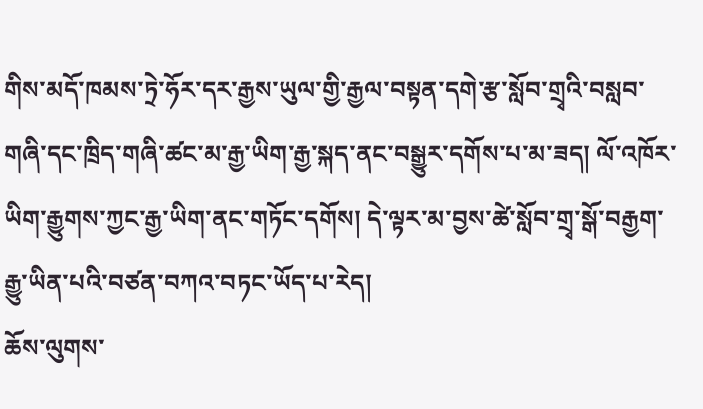གིས་མདོ་ཁམས་ཏྲེ་ཧོར་དར་རྒྱས་ཡུལ་གྱི་རྒྱལ་བསྟན་དགེ་རྩ་སློབ་གྲྭའི་བསླབ་གཞི་དང་ཁྲིད་གཞི་ཚང་མ་རྒྱ་ཡིག་རྒྱ་སྐད་ནང་བསྒྱུར་དགོས་པ་མ་ཟད། ལོ་འཁོར་ཡིག་རྒྱུགས་ཀྱང་རྒྱ་ཡིག་ནང་གཏོང་དགོས། དེ་ལྟར་མ་བྱས་ཚེ་སློབ་གྲྭ་སྒོ་བརྒྱག་རྒྱུ་ཡིན་པའི་བཙན་བཀའ་བཏང་ཡོད་པ་རེད།
ཆོས་ལུགས་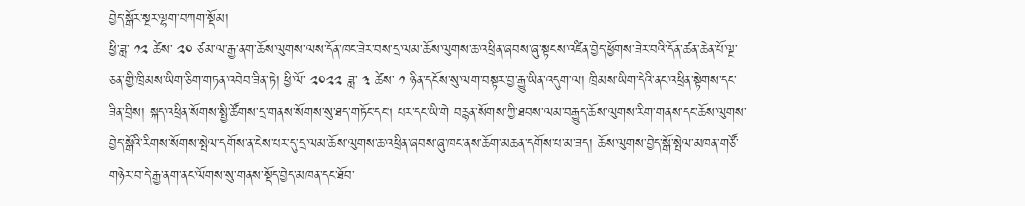བྱེད་སྒོར་སྔར་ལྷག་བཀག་སྡོམ།
ཕྱི་ཟླ་ ༡༢ ཚེས་ ༢༠ ཙམ་ལ་རྒྱ་ནག་ཆོས་ལུགས་ལས་དོན་ཁང་ཟེར་བས་དྲ་ལམ་ཆོས་ལུགས་ཆ་འཕྲིན་ཞབས་ཞུ་སྟངས་འཛིན་བྱེད་ཕྱོགས་ཟེར་བའི་དོན་ཚན་ཆེན་པོ་ལྔ་ཅན་གྱི་ཁྲིམས་ཡིག་ཅིག་གཏན་འབེབ་ཟིན་ཏེ། ཕྱི་ལོ་ ༢༠༢༢ ཟླ་ ༣ ཚེས་ ༡ ཉིན་དངོས་སུ་ལག་བསྟར་བྱ་རྒྱུ་ཡིན་འདུག་ལ། ཁྲིམས་ཡིག་དེའི་ནང་འཕྲིན་སྟེགས་དང་ཟིན་བྲིས། སྐད་འཕྲིན་སོགས་སྤྱི་ཚོགས་དྲ་གནས་སོགས་སུ་ཐད་གཏོང་དང། པར་དང་ཡི་གེ བརྙན་སོགས་ཀྱི་ཐབས་ལམ་བརྒྱུད་ཆོས་ལུགས་རིག་གནས་དང་ཆོས་ལུགས་བྱེད་སྒོའི་རིགས་སོགས་སྤེལ་དགོས་ན་ངེས་པར་དུ་དྲ་ལམ་ཆོས་ལུགས་ཆ་འཕྲིན་ཞབས་ཞུ་ཁང་ནས་ཆོག་མཆན་དགོས་པ་མ་ཟད། ཆོས་ལུགས་བྱེད་སྒོ་སྤེལ་མཁན་གཙོ་གཉེར་བ་དེ་རྒྱ་ནག་ནང་ལོགས་སུ་གནས་སྡོད་བྱེད་མཁན་དང་ཐོབ་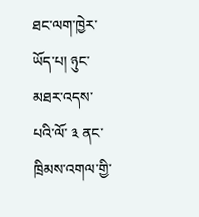ཐང་ལག་ཁྱེར་ཡོད་པ། ཉུང་མཐར་འདས་པའི་ལོ་ ༣ ནང་ཁྲིམས་འགལ་གྱི་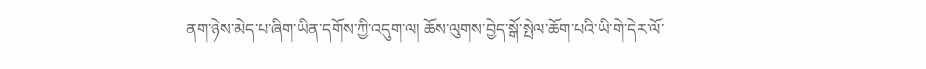ནག་ཉེས་མེད་པ་ཞིག་ཡིན་དགོས་ཀྱི་འདུག་ལ། ཆོས་ལུགས་བྱེད་སྒོ་སྤེལ་ཆོག་པའི་ཡི་གེ་དེར་ལོ་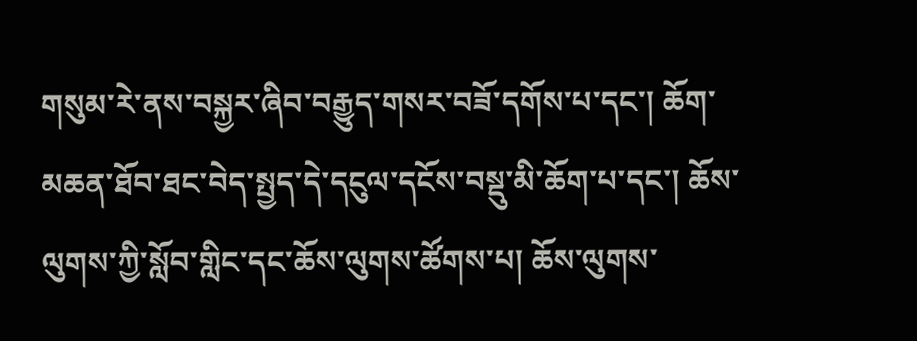གསུམ་རེ་ནས་བསྐྱར་ཞིབ་བརྒྱུད་གསར་བཟོ་དགོས་པ་དང་། ཆོག་མཆན་ཐོབ་ཐང་བེད་སྤྱད་དེ་དངུལ་དངོས་བསྡུ་མི་ཆོག་པ་དང་། ཆོས་ལུགས་ཀྱི་སློབ་གླིང་དང་ཆོས་ལུགས་ཚོགས་པ། ཆོས་ལུགས་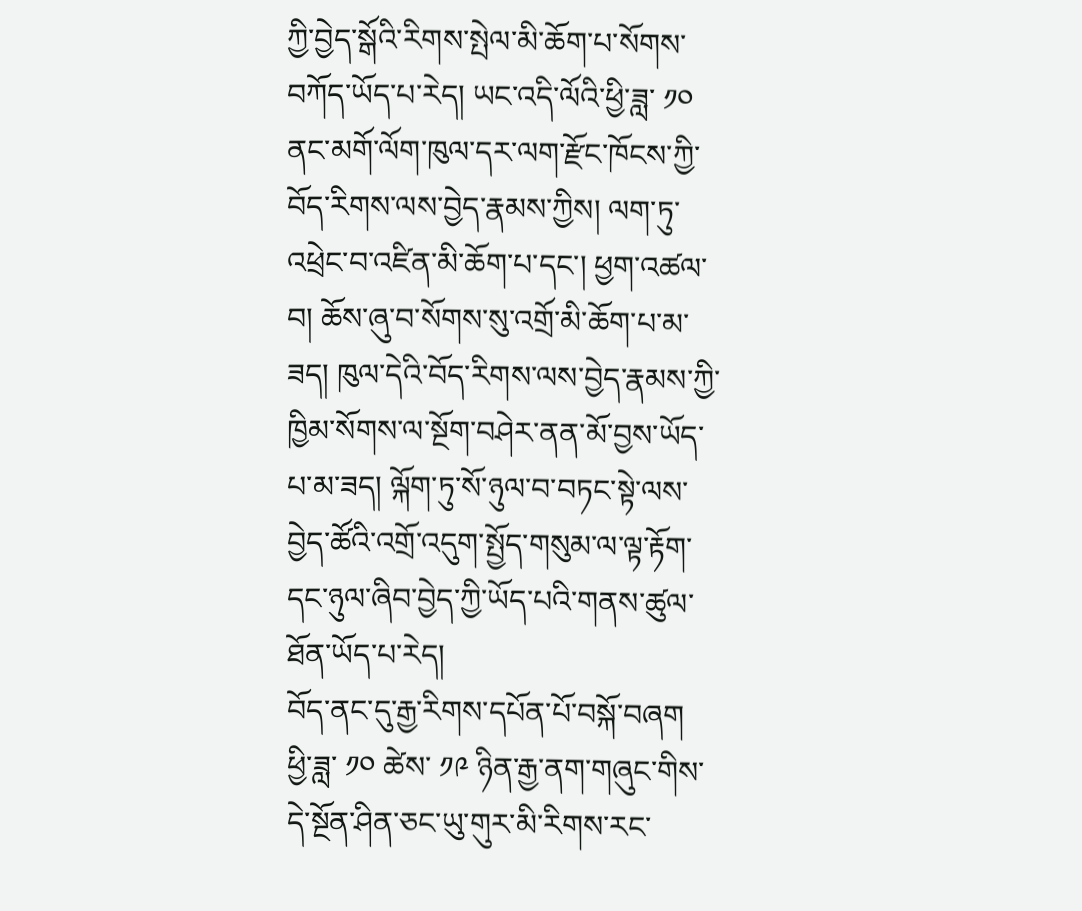ཀྱི་བྱེད་སྒོའི་རིགས་སྤེལ་མི་ཆོག་པ་སོགས་བཀོད་ཡོད་པ་རེད། ཡང་འདི་ལོའི་ཕྱི་ཟླ་ ༡༠ ནང་མགོ་ལོག་ཁུལ་དར་ལག་རྫོང་ཁོངས་ཀྱི་བོད་རིགས་ལས་བྱེད་རྣམས་ཀྱིས། ལག་ཏུ་འཕྲེང་བ་འཛིན་མི་ཆོག་པ་དང་། ཕྱག་འཚལ་བ། ཆོས་ཞུ་བ་སོགས་སུ་འགྲོ་མི་ཆོག་པ་མ་ཟད། ཁུལ་དེའི་བོད་རིགས་ལས་བྱེད་རྣམས་ཀྱི་ཁྱིམ་སོགས་ལ་སྔོག་བཤེར་ནན་མོ་བྱས་ཡོད་པ་མ་ཟད། ལྐོག་ཏུ་སོ་ཉུལ་བ་བཏང་སྟེ་ལས་བྱེད་ཚོའི་འགྲོ་འདུག་སྤྱོད་གསུམ་ལ་ལྟ་རྟོག་དང་ཉུལ་ཞིབ་བྱེད་ཀྱི་ཡོད་པའི་གནས་ཚུལ་ཐོན་ཡོད་པ་རེད།
བོད་ནང་དུ་རྒྱ་རིགས་དཔོན་པོ་བསྐོ་བཞག
ཕྱི་ཟླ་ ༡༠ ཚེས་ ༡༩ ཉིན་རྒྱ་ནག་གཞུང་གིས་དེ་སྔོན་ཤིན་ཅང་ཡུ་གུར་མི་རིགས་རང་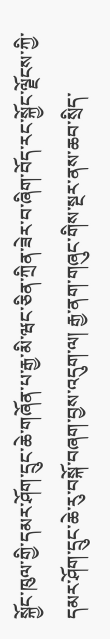སྐྱོང་ཁུལ་གྱི་དམར་ཤོག་དྲུང་ཆེ་གཞོན་པ་རྒྱ་མི་ཝང་ཅིན་ཀྲིན་ཟེར་བ་ཞིག་བོད་རང་སྐྱོང་ལྗོངས་ཀྱི་དམར་ཤོག་དྲུང་ཆེ་རུ་བསྐོ་བཞག་བྱས་འདུག་ལ། རྒྱ་ནག་གཞུང་གིས་སྔར་ནས་ཆབ་སྲིད་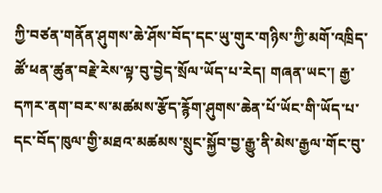ཀྱི་བཙན་གནོན་ཤུགས་ཆེ་ཤོས་བོད་དང་ཡུ་གུར་གཉིས་ཀྱི་མགོ་འཁྲིད་ཚོ་ཕན་ཚུན་བརྗེ་རེས་ལྟ་བུ་བྱེད་སྲོལ་ཡོད་པ་རེད། གཞན་ཡང་། རྒྱ་དཀར་ནག་བར་ས་མཚམས་རྩོད་རྙོག་ཤུགས་ཆེན་པོ་ཡོང་གི་ཡོད་པ་དང་བོད་ཁུལ་གྱི་མཐའ་མཚམས་སྲུང་སྐྱོབ་བྱ་རྒྱུ་ནི་མེས་རྒྱལ་གོང་བུ་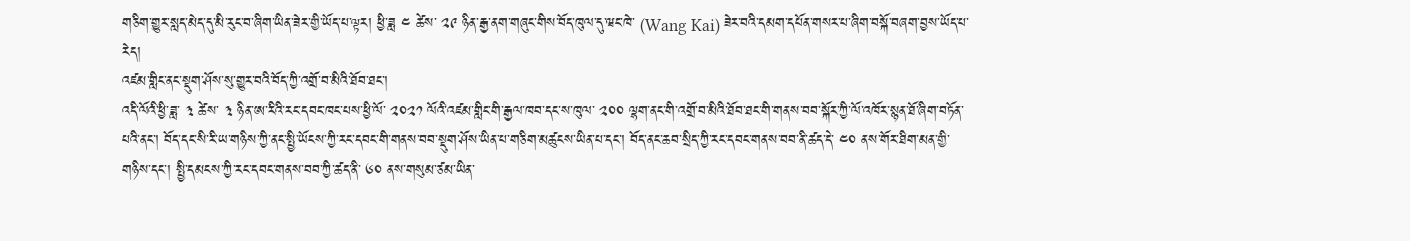གཅིག་གྱུར་སླད་མེད་དུ་མི་རུང་བ་ཞིག་ཡིན་ཟེར་གྱི་ཡོད་པ་ལྟར། ཕྱི་ཟླ ༤ ཚེས་ ༢༩ ཉིན་རྒྱ་ནག་གཞུང་གིས་བོད་ཁུལ་དུ་ཝང་ཁེ་ (Wang Kai) ཟེར་བའི་དམག་དཔོན་གསར་པ་ཞིག་བསྐོ་བཞག་བྱས་ཡོད་པ་རེད།
འཛམ་གླིང་ནང་སྡུག་ཤོས་སུ་གྱུར་བའི་བོད་ཀྱི་འགྲོ་བ་མིའི་ཐོབ་ཐང་།
འདི་ལོའི་ཕྱི་ཟླ་ ༣ ཚེས་ ༣ ཉིན་ཨ་རིའི་རང་དབང་ཁང་པས་ཕྱི་ལོ་ ༢༠༢༡ ལོའི་འཛམ་གླིང་གི་རྒྱལ་ཁབ་དང་ས་ཁུལ་ ༢༠༠ ལྷག་ནང་གི་འགྲོ་བ་མིའི་ཐོབ་ཐང་གི་གནས་བབ་སྐོར་ཀྱི་ལོ་འཁོར་སྙན་ཐོ་ཞིག་བཏོན་པའི་ནང་། བོད་དང་སི་རི་ཡ་གཉིས་ཀྱི་ནང་སྤྱི་ཡོངས་ཀྱི་རང་དབང་གི་གནས་བབ་སྡུག་ཤོས་ཡིན་པ་གཅིག་མཚུངས་ཡིན་པ་དང་། བོད་ནང་ཆབ་སྲིད་ཀྱི་རང་དབང་གནས་བབ་ནི་ཚད་དེ་ ༤༠ ནས་གོར་ཐིག་མན་གྱི་གཉིས་དང་། སྤྱི་དམངས་ཀྱི་རང་དབང་གནས་བབ་ཀྱི་ཚད་ནི་ ༦༠ ནས་གསུམ་ཙམ་ཡིན་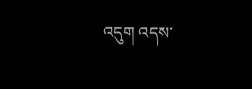འདུག འདས་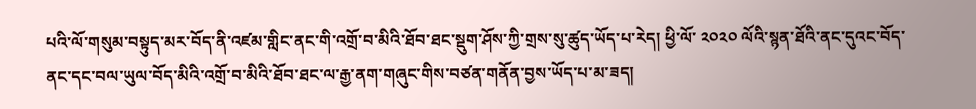པའི་ལོ་གསུམ་བསྟུད་མར་བོད་ནི་འཛམ་གླིང་ནང་གི་འགྲོ་བ་མིའི་ཐོབ་ཐང་སྡུག་ཤོས་ཀྱི་གྲས་སུ་ཚུད་ཡོད་པ་རེད། ཕྱི་ལོ་ ༢༠༢༠ ལོའི་སྙན་ཐོའི་ནང་དུའང་བོད་ནང་དང་བལ་ཡུལ་བོད་མིའི་འགྲོ་བ་མིའི་ཐོབ་ཐང་ལ་རྒྱ་ནག་གཞུང་གིས་བཙན་གནོན་བྱས་ཡོད་པ་མ་ཟད།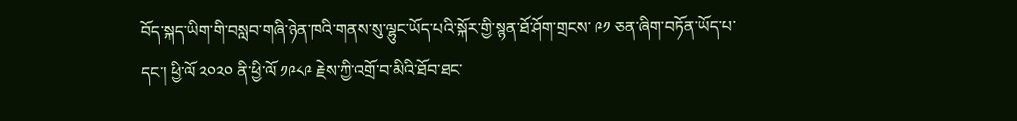བོད་སྐད་ཡིག་གི་བསླབ་གཞི་ཉེན་ཁའི་གནས་སུ་ལྷུང་ཡོད་པའི་སྐོར་གྱི་སྙན་ཐོ་ཤོག་གྲངས་ ༩༡ ཅན་ཞིག་བཏོན་ཡོད་པ་དང་། ཕྱི་ལོ ༢༠༢༠ ནི་ཕྱི་ལོ ༡༩༨༩ རྗེས་ཀྱི་འགྲོ་བ་མིའི་ཐོབ་ཐང་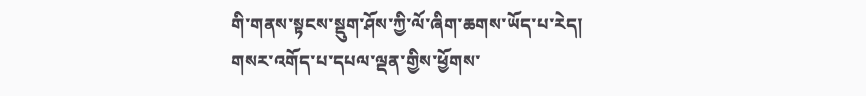གི་གནས་སྟངས་སྡུག་ཤོས་ཀྱི་ལོ་ཞིག་ཆགས་ཡོད་པ་རེད།
གསར་འགོད་པ་དཔལ་ལྡན་གྱིས་ཕྱོགས་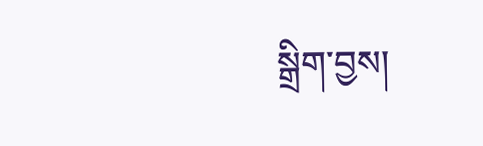སྒྲིག་བྱས།